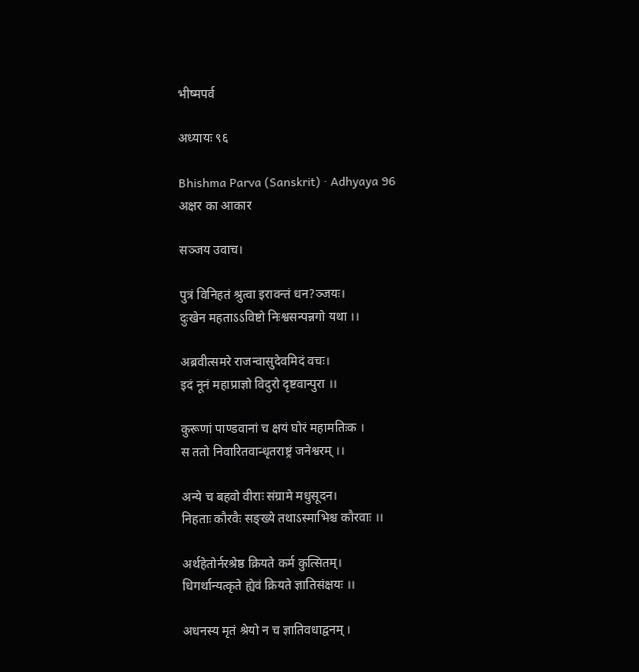भीष्मपर्व

अध्यायः ९६

Bhishma Parva (Sanskrit) · Adhyaya 96
अक्षर का आकार

सञ्जय उवाच।

पुत्रं विनिहतं श्रुत्वा इरावन्तं धन?ञ्जयः।
दुःखेन महताऽऽविष्टो निःश्वसन्पन्नगो यथा ।।

अब्रवीत्समरे राजन्वासुदेवमिदं वचः।
इदं नूनं महाप्राज्ञो विदुरो दृष्टवान्पुरा ।।

कुरूणां पाण्डवानां च क्षयं घोरं महामतिःक ।
स ततो निवारितवान्धृतराष्ट्रं जनेश्वरम् ।।

अन्ये च बहवो वीराः संग्रामे मधुसूदन।
निहताः कौरवैः सङ्ख्ये तथाऽस्माभिश्च कौरवाः ।।

अर्थहेतोर्नरश्रेष्ठ क्रियते कर्म कुत्सितम्।
धिगर्थान्यत्कृते ह्येवं क्रियते ज्ञातिसंक्षयः ।।

अधनस्य मृतं श्रेयो न च ज्ञातिवधाद्वनम् ।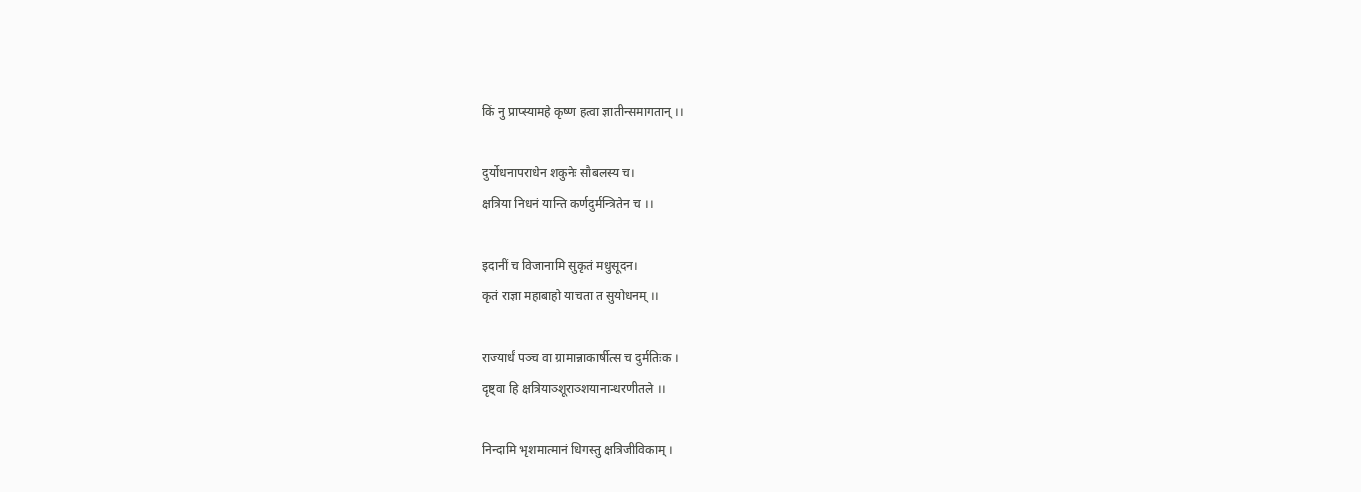किं नु प्राप्स्यामहे कृष्ण हत्वा ज्ञातीन्समागतान् ।।

दुर्योधनापराधेन शकुनेः सौबलस्य च।
क्षत्रिया निधनं यान्ति कर्णदुर्मन्त्रितेन च ।।

इदानीं च विजानामि सुकृतं मधुसूदन।
कृतं राज्ञा महाबाहो याचता त सुयोधनम् ।।

राज्यार्धं पञ्च वा ग्रामान्नाकार्षीत्स च दुर्मतिःक ।
दृष्ट्वा हि क्षत्रियाञ्शूराञ्शयानान्धरणीतले ।।

निन्दामि भृशमात्मानं धिगस्तु क्षत्रिजीविकाम् ।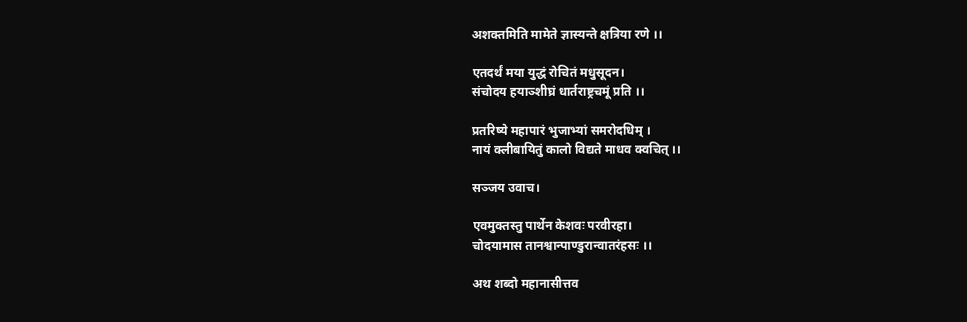अशक्तमिति मामेते ज्ञास्यन्ते क्षत्रिया रणे ।।

एतदर्थं मया युद्धं रोचितं मधुसूदन।
संचोदय हयाञ्शीघ्रं धार्तराष्ट्रचमूं प्रति ।।

प्रतरिष्ये महापारं भुजाभ्यां समरोदधिम् ।
नायं क्लीबायितुं कालो विद्यते माधव क्वचित् ।।

सञ्जय उवाच।

एवमुक्तस्तु पार्थेन केशवः परवीरहा।
चोदयामास तानश्वान्पाण्डुरान्वातरंहसः ।।

अथ शब्दो महानासीत्तव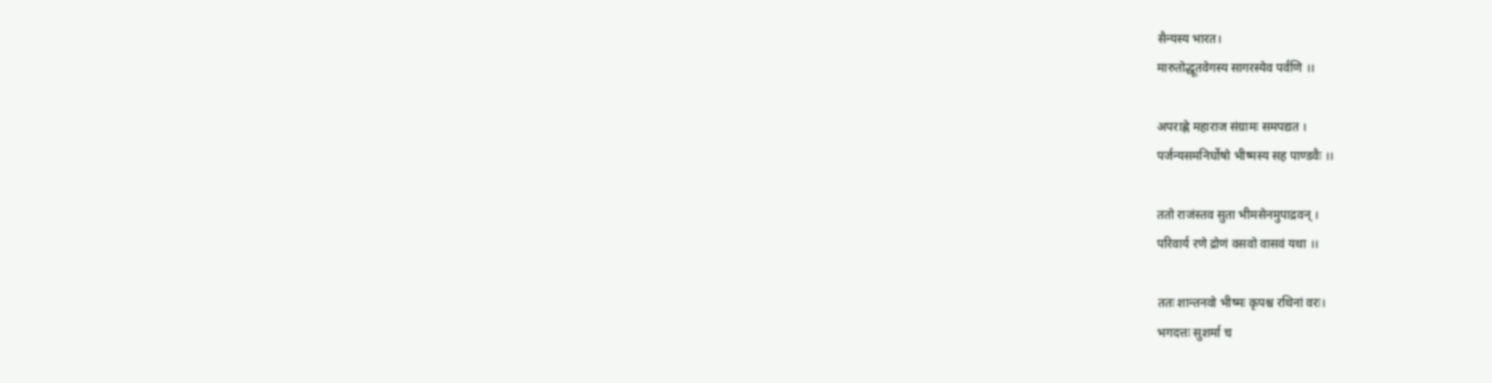सैन्यस्य भारत।
मारुतोद्धूतवेगस्य सागरस्येव पर्वणि ।।

अपराह्णे महाराज संग्रामः समपद्यत ।
पर्जन्यसमनिर्घोषो भीष्मस्य सह पाण्डवैः ।।

ततो राजंस्तव सुता भीमसेनमुपाद्रवन् ।
परिवार्य रणे द्रोणं वसवो वासवं यथा ।।

ततः शान्तनवो भीष्मः कृपश्च रथिनां वरः।
भगदत्तः सुशर्मा च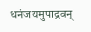धनंजयमुपाद्रवन्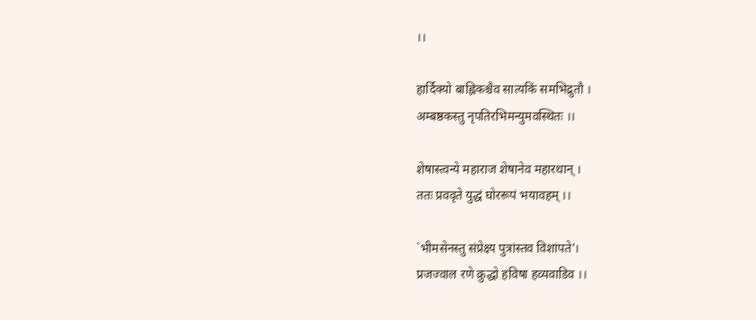।।

हार्दिक्यो बाह्लिकश्चैव सात्यकिं समभिद्रुतौ ।
अम्बष्ठकस्तु नृपतिरभिमन्युमवस्थितः ।।

शेषास्त्वन्ये महाराज शेषानेव महारथान् ।
ततः प्रववृते युद्धं घोररूपं भयावहम् ।।

`भीमसेनस्तु संप्रेक्ष्य पुत्रांस्तव विशांपते'।
प्रजज्वाल रणे क्रुद्धो हविषा हव्यवाडिव ।।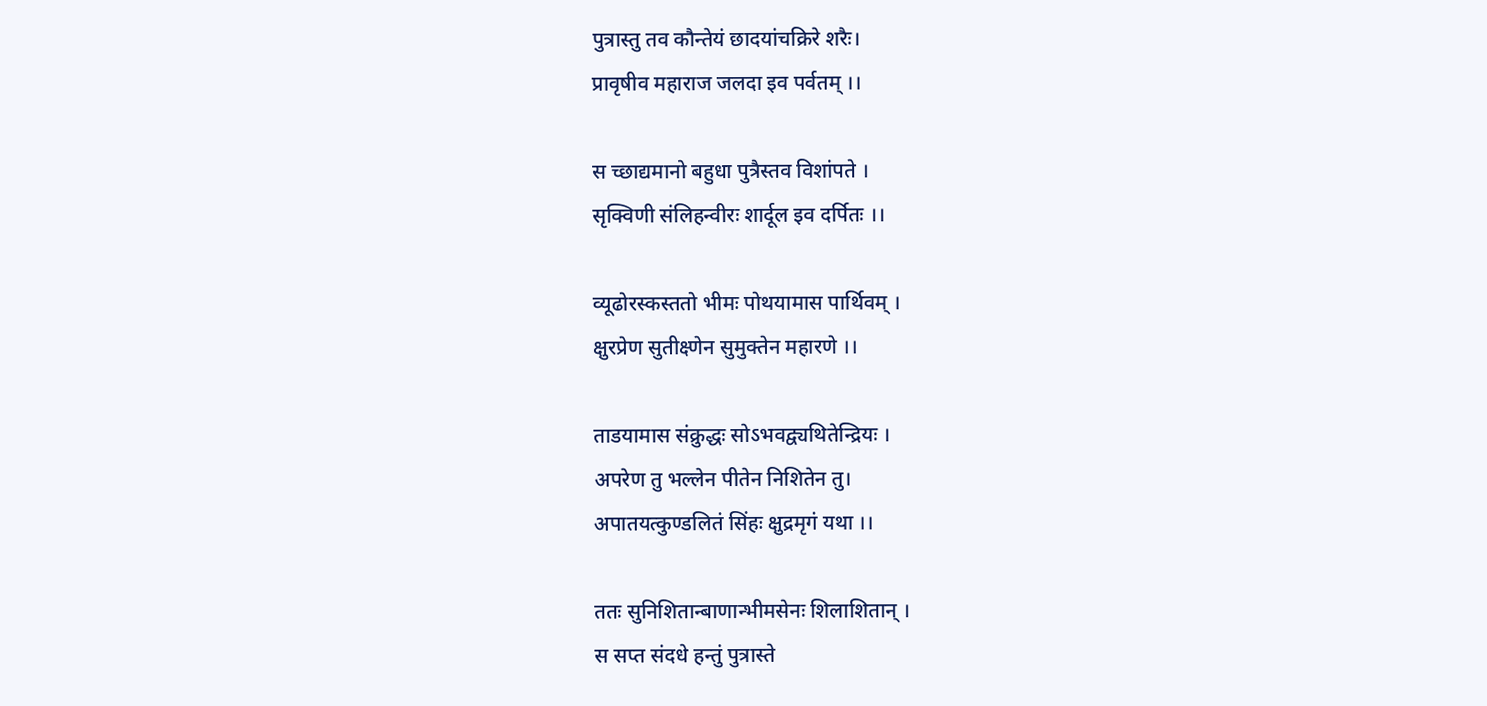पुत्रास्तु तव कौन्तेयं छादयांचक्रिरे शरैः।
प्रावृषीव महाराज जलदा इव पर्वतम् ।।

स च्छाद्यमानो बहुधा पुत्रैस्तव विशांपते ।
सृक्विणी संलिहन्वीरः शार्दूल इव दर्पितः ।।

व्यूढोरस्कस्ततो भीमः पोथयामास पार्थिवम् ।
क्षुरप्रेण सुतीक्ष्णेन सुमुक्तेन महारणे ।।

ताडयामास संक्रुद्धः सोऽभवद्व्यथितेन्द्रियः ।
अपरेण तु भल्लेन पीतेन निशितेन तु।
अपातयत्कुण्डलितं सिंहः क्षुद्रमृगं यथा ।।

ततः सुनिशितान्बाणान्भीमसेनः शिलाशितान् ।
स सप्त संदधे हन्तुं पुत्रास्ते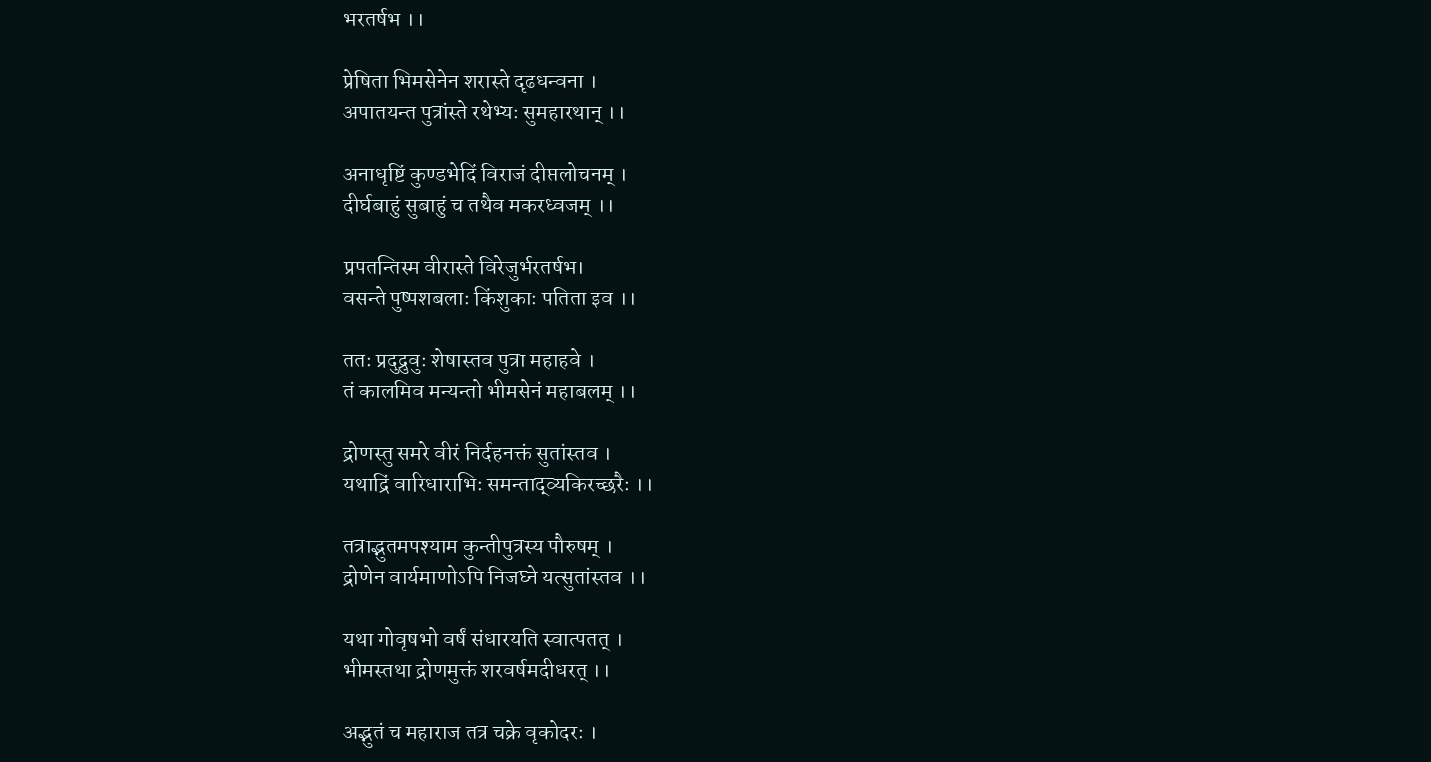भरतर्षभ ।।

प्रेषिता भिमसेनेन शरास्ते दृढधन्वना ।
अपातयन्त पुत्रांस्ते रथेभ्यः सुमहारथान् ।।

अनाधृष्टिं कुण्डभेदिं विराजं दीप्तलोचनम् ।
दीर्घबाहुं सुबाहुं च तथैव मकरध्वजम् ।।

प्रपतन्तिस्म वीरास्ते विरेजुर्भरतर्षभ।
वसन्ते पुष्पशबलाः किंशुकाः पतिता इव ।।

ततः प्रदुद्रुवुः शेषास्तव पुत्रा महाहवे ।
तं कालमिव मन्यन्तो भीमसेनं महाबलम् ।।

द्रोणस्तु समरे वीरं निर्दहनक्तं सुतांस्तव ।
यथाद्रिं वारिधाराभिः समन्ताद्व्यकिरच्छरैः ।।

तत्राद्भुतमपश्याम कुन्तीपुत्रस्य पौरुषम् ।
द्रोणेन वार्यमाणोऽपि निजघ्ने यत्सुतांस्तव ।।

यथा गोवृषभो वर्षं संधारयति स्वात्पतत् ।
भीमस्तथा द्रोणमुक्तं शरवर्षमदीधरत् ।।

अद्भुतं च महाराज तत्र चक्रे वृकोदरः ।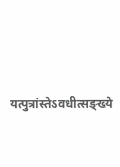यत्पुत्रांस्तेऽवधीत्सङ्ख्ये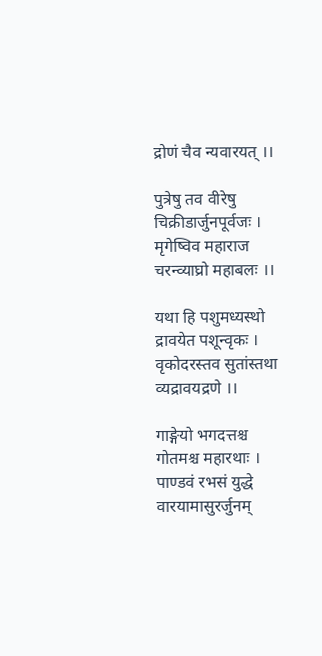द्रोणं चैव न्यवारयत् ।।

पुत्रेषु तव वीरेषु चिक्रीडार्जुनपूर्वजः ।
मृगेष्विव महाराज चरन्व्याघ्रो महाबलः ।।

यथा हि पशुमध्यस्थो द्रावयेत पशून्वृकः ।
वृकोदरस्तव सुतांस्तथा व्यद्रावयद्रणे ।।

गाङ्गेयो भगदत्तश्च गोतमश्च महारथाः ।
पाण्डवं रभसं युद्धे वारयामासुरर्जुनम्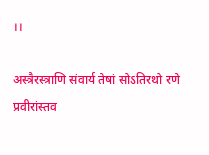।।

अस्त्रैरस्त्राणि संवार्य तेषां सोऽतिरथो रणे
प्रवीरांस्तव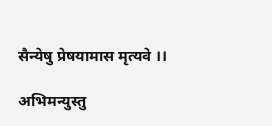सैन्येषु प्रेषयामास मृत्यवे ।।

अभिमन्युस्तु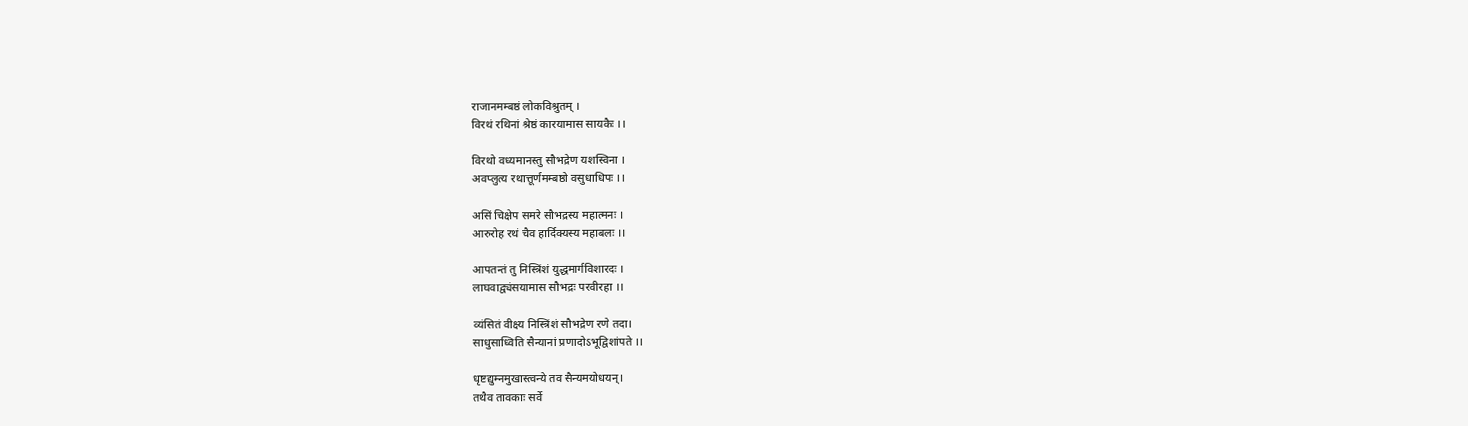राजानमम्बष्ठं लोकविश्रुतम् ।
विरथं रथिनां श्रेष्ठं कारयामास सायकैः ।।

विरथो वध्यमानस्तु सौभद्रेण यशस्विना ।
अवप्लुत्य रथात्तूर्णमम्बष्ठो वसुधाधिपः ।।

असिं चिक्षेप समरे सौभद्रस्य महात्मनः ।
आरुरोह रथं चैव हार्दिक्यस्य महाबलः ।।

आपतन्तं तु निस्त्रिंशं युद्धमार्गविशारदः ।
लाघवाद्व्यंसयामास सौभद्रः परवीरहा ।।

व्यंसितं वीक्ष्य निस्त्रिंशं सौभद्रेण रणे तदा।
साधुसाध्विति सैन्यानां प्रणादोऽभूद्विशांपते ।।

धृष्टद्युम्नमुखास्त्वन्ये तव सैन्यमयोधयन्।
तथैव तावकाः सर्वे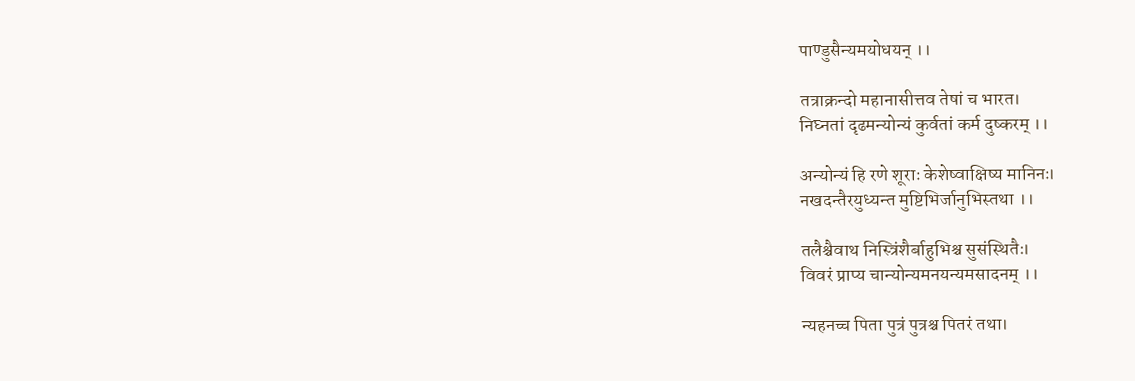पाण्डुसैन्यमयोधयन् ।।

तत्राक्रन्दो महानासीत्तव तेषां च भारत।
निघ्नतां दृढमन्योन्यं कुर्वतां कर्म दुष्करम् ।।

अन्योन्यं हि रणे शूराः केशेष्वाक्षिष्य मानिनः।
नखदन्तैरयुध्यन्त मुष्टिभिर्जानुभिस्तथा ।।

तलैश्चैवाथ निस्त्रिंशैर्बाहुभिश्च सुसंस्थितैः।
विवरं प्राप्य चान्योन्यमनयन्यमसादनम् ।।

न्यहनच्च पिता पुत्रं पुत्रश्च पितरं तथा।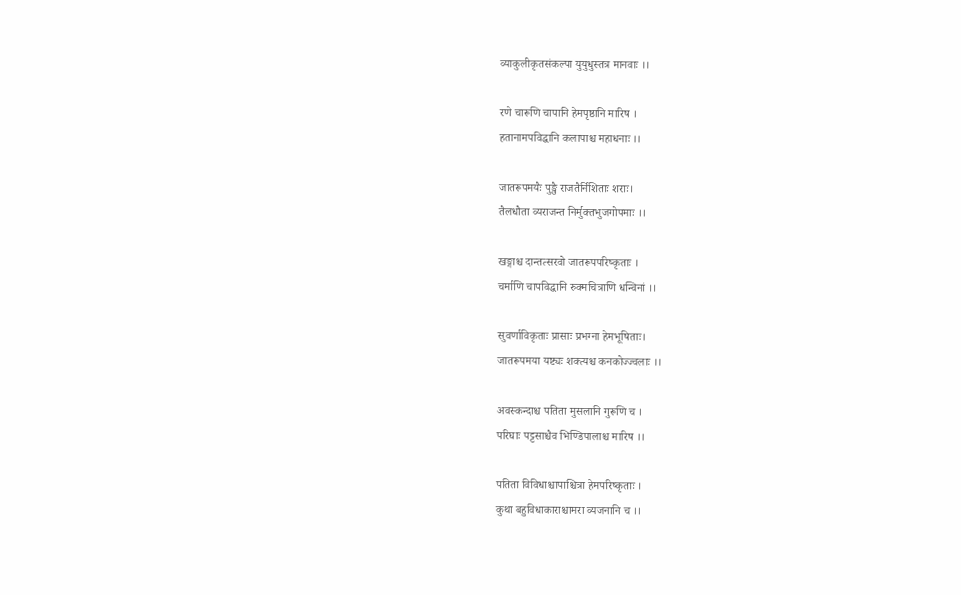व्याकुलीकृतसंकल्पा युयुधुस्तत्र मानवाः ।।

रणे चारूणि चापानि हेमपृष्ठानि मारिष ।
हतानामपविद्धानि कलापाश्च महाधनाः ।।

जातरूपमयैः पुङ्खै राजतैर्निशिताः शराः।
तैलधौता व्यराजन्त निर्मुक्तभुजगोपमाः ।।

खङ्गाश्च दान्तत्सरवो जातरूपपरिष्कृताः ।
चर्माणि चापविद्धानि रुक्मचित्राणि धन्विनां ।।

सुवर्णाविकृताः प्रासाः प्रभग्ना हेमभूषिताः।
जातरूपमया यष्ट्यः शक्त्यश्च कनकोज्ज्वलाः ।।

अवस्कन्दाश्च पतिता मुसलानि गुरूणि च ।
परिघाः पट्टसाश्चैव भिण्डिपालाश्च मारिष ।।

पतिता विविधाश्चापाश्चित्रा हेमपरिष्कृताः ।
कुथा बहुविधाकाराश्चामरा व्यजनानि च ।।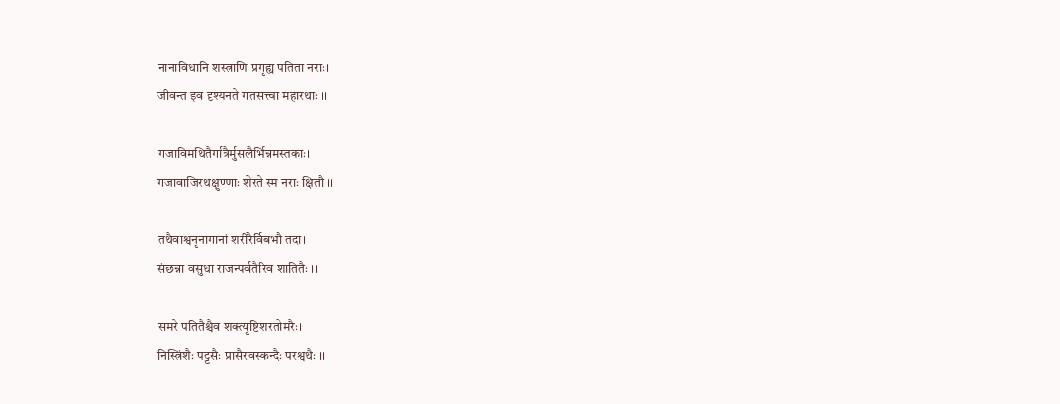नानाविधानि शस्त्राणि प्रगृह्य पतिता नराः।
जीवन्त इव दृश्यनते गतसत्त्वा महारथाः ।।

गजाविमथितैर्गात्रैर्मुसलैर्भिन्नमस्तकाः।
गजावाजिरथक्षुण्णाः शेरते स्म नराः क्षितौ ।।

तथैवाश्वनृनागानां शरीरैर्विबभौ तदा।
संछन्ना वसुधा राजन्पर्वतैरिव शातितैः ।।

समरे पतितैश्चैव शक्त्यृष्टिशरतोमरैः।
निस्त्रिंशैः पट्टसैः प्रासैरवस्कन्दैः परश्वथैः ।।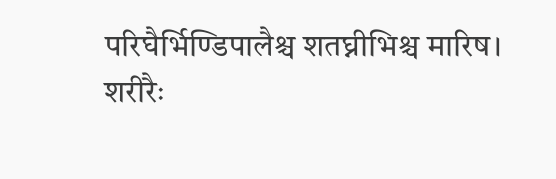परिघैर्भिण्डिपालैश्च शतघ्नीभिश्च मारिष।
शरीरैः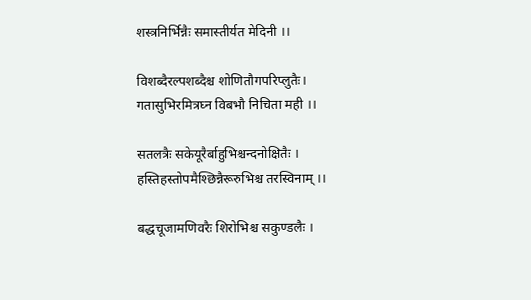शस्त्रनिर्भिन्नैः समास्तीर्यत मेदिनी ।।

विशब्दैरल्पशब्दैश्च शोणितौगपरिप्लुतैः।
गतासुभिरमित्रघ्न विबभौ निचिता मही ।।

सतलत्रैः सकेयूरैर्बाहुभिश्चन्दनोक्षितैः ।
हस्तिहस्तोपमैश्छिन्नैरूरुभिश्च तरस्विनाम् ।।

बद्धचूजामणिवरैः शिरोभिश्च सकुण्डलैः ।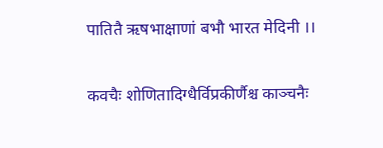पातितै ऋषभाक्षाणां बभौ भारत मेदिनी ।।

कवचैः शोणितादिग्धैर्विप्रकीर्णैश्च काञ्चनैः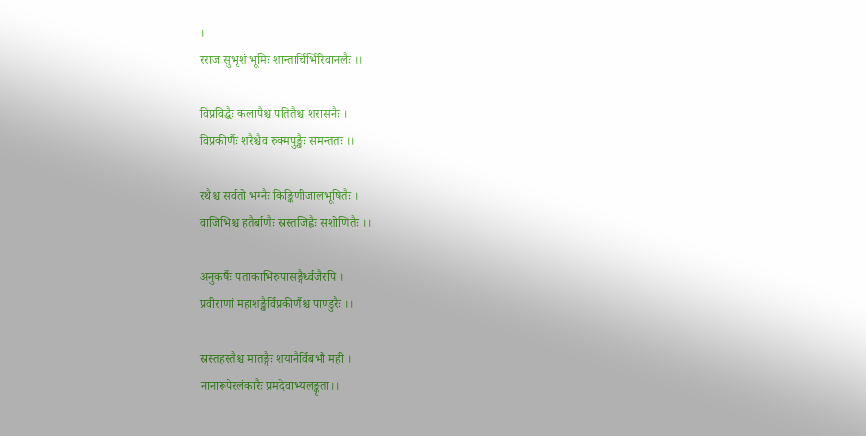।
रराज सुभृशं भूमिः शान्तार्चिर्भिरिवानलैः ।।

विप्रविद्धैः कलापैश्च पतितैश्च शरासनैः ।
विप्रकीर्णैः शरैश्चैव रुक्मपुङ्खैः समन्ततः ।।

रथैश्च सर्वतो भग्नैः किङ्किणीजालभूषितैः ।
वाजिभिश्च हतैर्बाणैः स्रस्तजिह्वैः सशोणितैः ।।

अनुकर्षैः पताकाभिरुपासङ्गैर्ध्वजैरपि ।
प्रवीराणां महाशङ्खैर्विप्रकीर्णैश्च पाण्डुरैः ।।

स्रस्तहस्तैश्च मातङ्गैः शयानैर्विबभौ मही ।
नानारूपेरलंकारैः प्रमदेवाभ्यलङ्कृता।।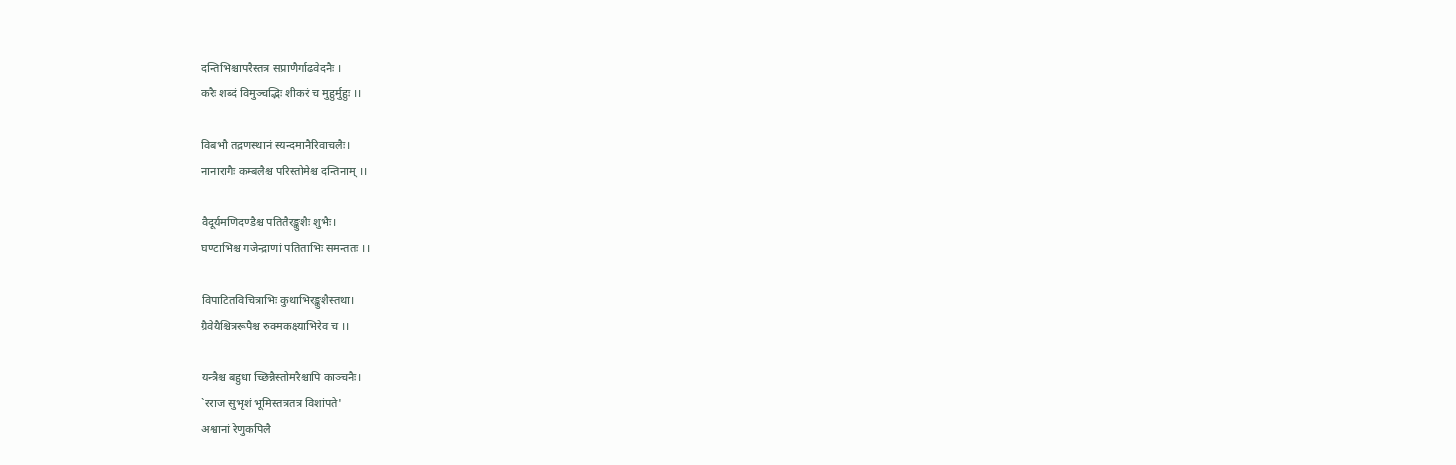दन्तिभिश्चापरैस्तत्र सप्राणैर्गाढवेदनैः ।
करैः शब्दं विमुञ्चद्भिः शीकरं च मुहुर्मुहुः ।।

विबभौ तद्रणस्थानं स्यन्दमानैरिवाचलैः।
नानारागैः कम्बलैश्च परिस्तोमेश्च दन्तिनाम् ।।

वैदूर्यमणिदण्डैश्च पतितैरङ्कुशैः शुभैः।
घण्टाभिश्च गजेन्द्राणां पतिताभिः समन्ततः ।।

विपाटितविचित्राभिः कुथाभिरङ्कुशैस्तथा।
ग्रैवेयैश्चित्ररूपैश्च रुक्मकक्ष्याभिरेव च ।।

यन्त्रैश्च बहुधा च्छिन्नैस्तोमरैश्चापि काञ्चनैः।
`रराज सुभृशं भूमिस्तत्रतत्र विशांपते'
अश्वानां रेणुकपिलै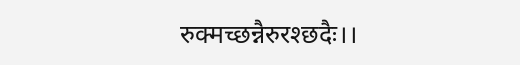रुक्मच्छन्नैरुरश्छदैः।।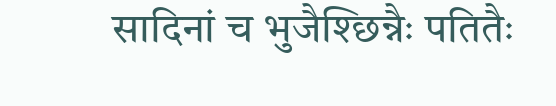सादिनां च भुजैश्छिन्नैः पतितैः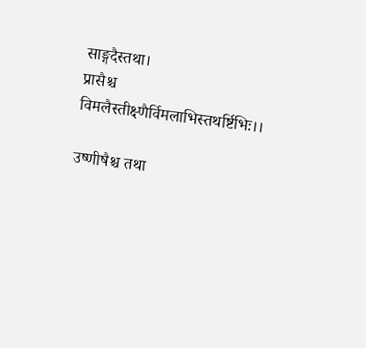साङ्गदैस्तथा।
प्रासैश्च विमलैस्तीक्ष्णैर्विमलाभिस्तथर्ष्टिभिः।।

उष्णीषैश्च तथा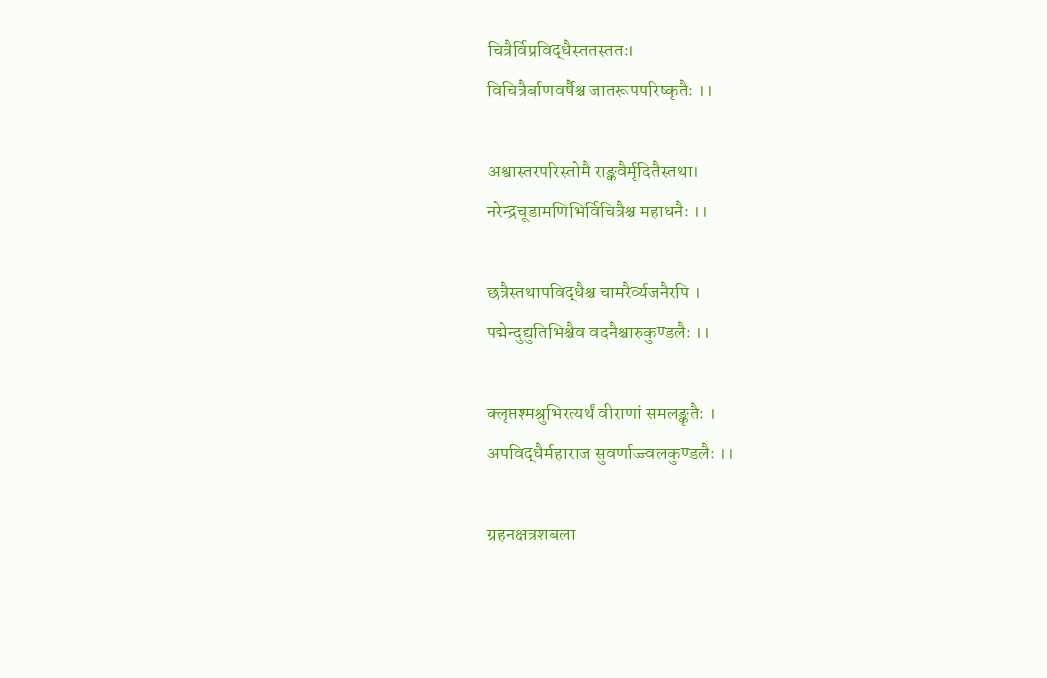चित्रैर्विप्रविद्धैस्ततस्ततः।
विचित्रैर्बाणवर्षैश्च जातरूपपरिष्कृतैः ।।

अश्वास्तरपरिस्तोमै राङ्कवैर्मृदितैस्तथा।
नरेन्द्रचूडामणिभिर्विचित्रैश्च महाधनैः ।।

छत्रैस्तथापविद्धैश्च चामरैर्व्यजनैरपि ।
पद्मेन्दुद्युतिभिश्चैव वदनैश्चारुकुण्डलैः ।।

क्लृप्तश्मश्रुभिरत्यर्थं वीराणां समलङ्कृतैः ।
अपविद्धैर्महाराज सुवर्णाज्ज्वलकुण्डलैः ।।

ग्रहनक्षत्रशबला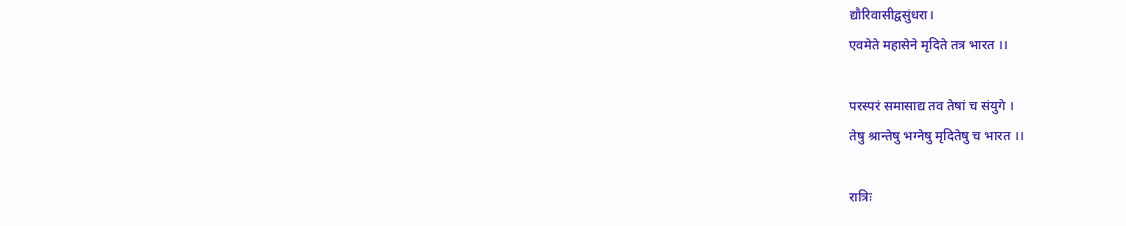द्यौरिवासीद्वसुंधरा।
एवमेते महासेने मृदिते तत्र भारत ।।

परस्परं समासाद्य तव तेषां च संयुगे ।
तेषु श्रान्तेषु भग्नेषु मृदितेषु च भारत ।।

रात्रिः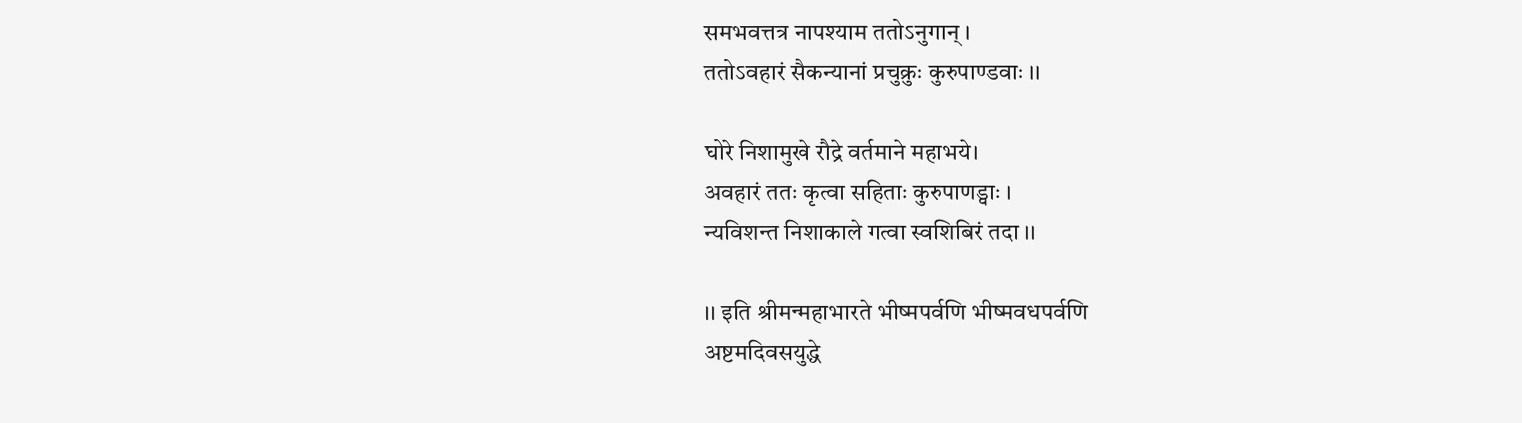समभवत्तत्र नापश्याम ततोऽनुगान् ।
ततोऽवहारं सैकन्यानां प्रचुक्रुः कुरुपाण्डवाः ।।

घोरे निशामुखे रौद्रे वर्तमाने महाभये।
अवहारं ततः कृत्वा सहिताः कुरुपाणड्वाः ।
न्यविशन्त निशाकाले गत्वा स्वशिबिरं तदा ।।

।। इति श्रीमन्महाभारते भीष्मपर्वणि भीष्मवधपर्वणि
अष्टमदिवसयुद्धे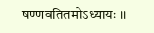षण्णवतितमोऽध्यायः ।।